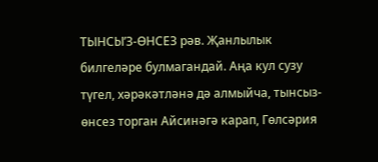ТЫНСЫ’З-ӨНСЕЗ рәв. Җанлылык билгеләре булмагандай. Аңа кул сузу түгел, хәрәкәтләнә дә алмыйча, тынсыз-өнсез торган Айсинәгә карап, Гөлсәрия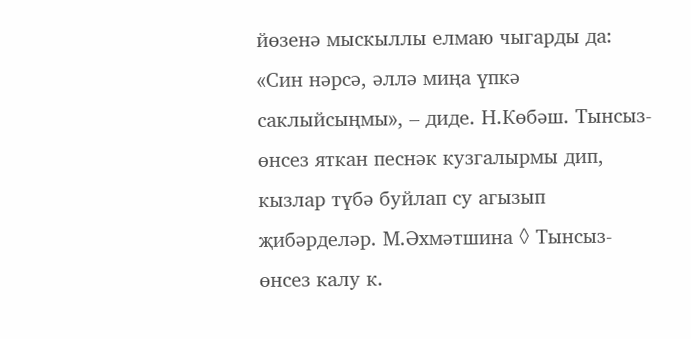йөзенә мыскыллы елмаю чыгарды да: «Син нәрсә, әллә миңа үпкә саклыйсыңмы», – диде. Н.Көбәш. Тынсыз-өнсез яткан песнәк кузгалырмы дип, кызлар түбә буйлап су агызып җибәрделәр. М.Әхмәтшина ◊ Тынсыз-өнсез калу к.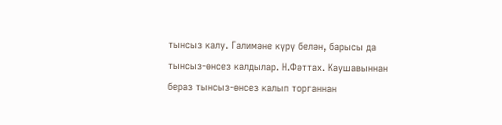тынсыз калу. Галимәне күрү белән, барысы да тынсыз-өнсез калдылар. Н.Фәттах. Каушавыннан бераз тынсыз-өнсез калып торганнан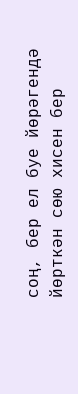соң, бер ел буе йөрәгендә йөрткән сөю хисен бер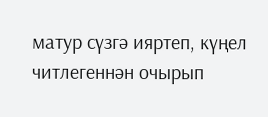матур сүзгә ияртеп, күңел читлегеннән очырып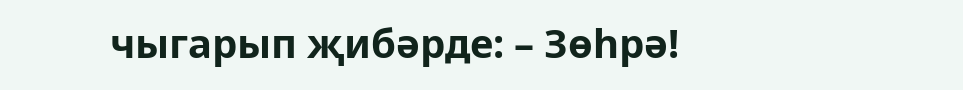чыгарып җибәрде: – Зөһрә!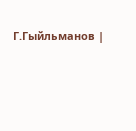Г.Гыйльманов |